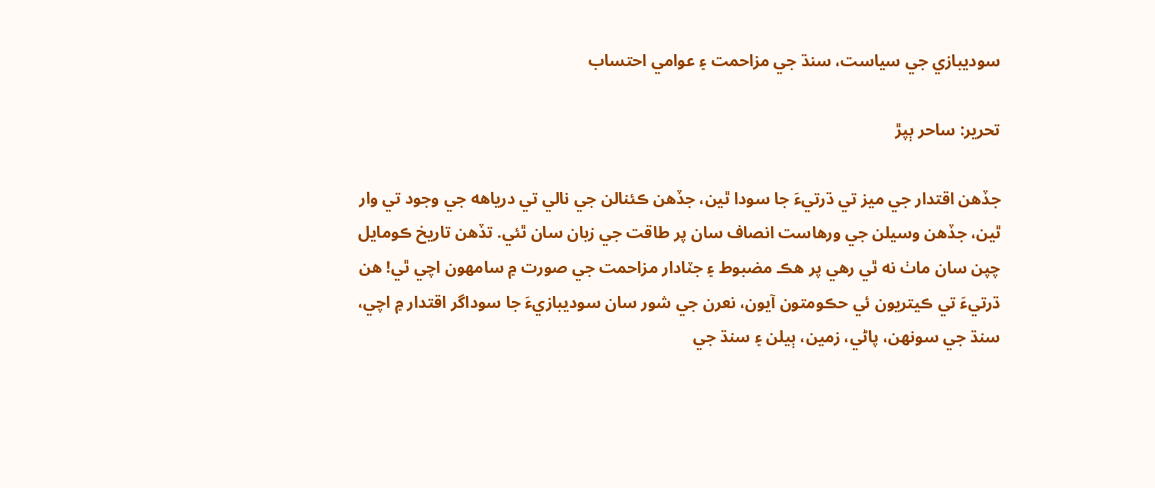سوديبازي جي سياست، سنڌ جي مزاحمت ۽ عوامي احتساب

تحرير: ساحر ٻپڙ

جڏهن اقتدار جي ميز تي ڌرتيءَ جا سودا ٿين، جڏهن ڪئنالن جي نالي تي درياهه جي وجود تي وار ٿين، جڏهن وسيلن جي ورهاست انصاف سان پر طاقت جي زبان سان ٿئي. تڏهن تاريخ ڪومايل چپن سان ماٺ نه ٿي رهي پر ھڪ مضبوط ۽ جٽادار مزاحمت جي صورت ۾ سامھون اچي ٿي! هن ڌرتيءَ تي ڪيتريون ئي حڪومتون آيون، نعرن جي شور سان سوديبازيءَ جا سوداگر اقتدار ۾ اچي، سنڌ جي سونهن، پاڻي، زمين، ٻيلن ۽ سنڌ جي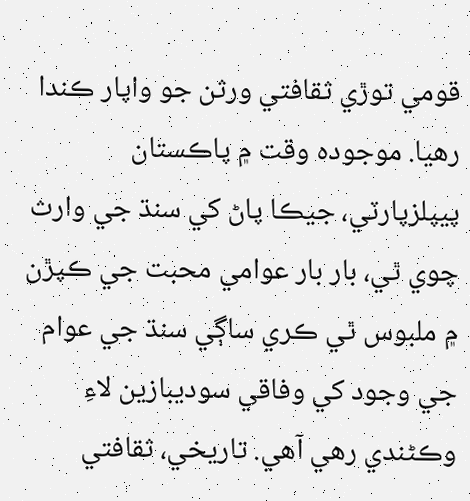قومي توڙي ثقافتي ورثن جو واپار ڪندا رهيا. موجوده وقت ۾ پاڪستان پيپلزپارٽي، جيڪا پاڻ کي سنڌ جي وارث چوي ٿي، بار بار عوامي محبت جي ڪپڙن ۾ ملبوس ٿي ڪري ساڳي سنڌ جي عوام جي وجود کي وفاقي سوديبازين لاءِ وڪڻندي رهي آهي. تاريخي، ثقافتي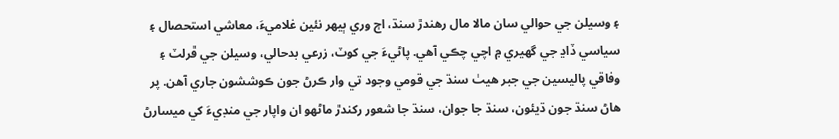۽ وسيلن جي حوالي سان مالا مال رھندڙ سنڌ، اڄ وري ٻيهر نئين غلاميءَ، معاشي استحصال ۽ سياسي ڏاڍ جي گهيري ۾ اچي چڪي آهي. پاڻيءَ جي کوٽ، زرعي بدحالي، وسيلن جي ڦرلٽ ۽ وفاقي پاليسين جي جبر هيٺ سنڌ جي قومي وجود تي وار ڪرڻ جون ڪوششون جاري آهن. پر هاڻ سنڌ جون ڌيئون، سنڌ جا جوان، سنڌ جا شعور رکندڙ ماڻهو ان واپار جي منڊيءَ کي ميسارڻ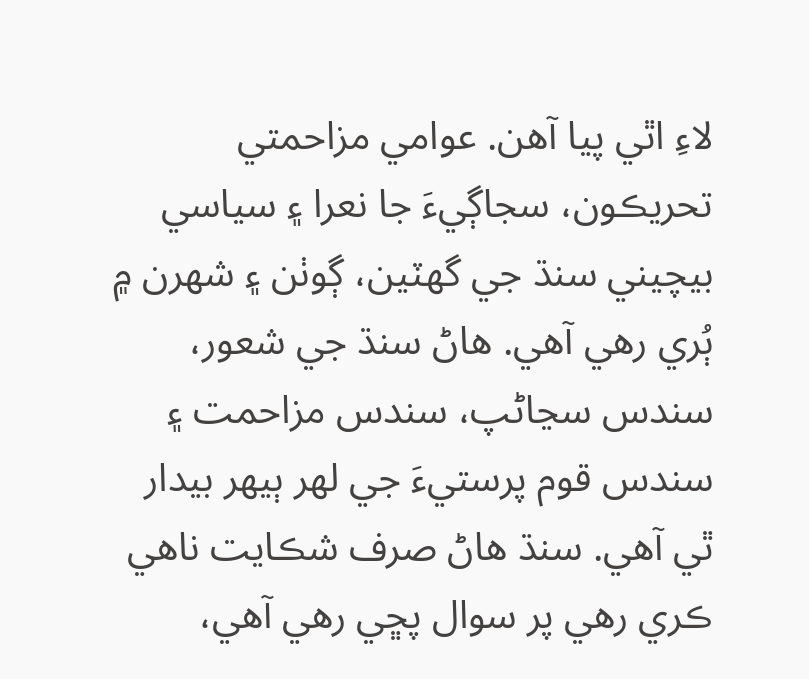لاءِ اٿي پيا آهن. عوامي مزاحمتي تحريڪون، سجاڳيءَ جا نعرا ۽ سياسي بيچيني سنڌ جي گهٽين، ڳوٺن ۽ شهرن ۾ ٻُري رهي آهي. هاڻ سنڌ جي شعور، سندس سڃاڻپ، سندس مزاحمت ۽ سندس قوم پرستيءَ جي لهر ٻيهر بيدار ٿي آهي. سنڌ هاڻ صرف شڪايت ناهي ڪري رهي پر سوال پڇي رهي آهي،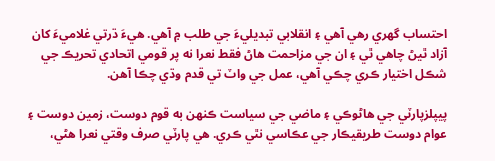احتساب گهري رهي آهي ۽ انقلابي تبديليءَ جي طلب ۾ آهي. هيءَ ڌرتي غلاميءَ کان آزاد ٿيڻ چاهي ٿي ۽ ان جي مزاحمت هاڻ فقط نعرا نه پر قومي اتحادي تحريڪ جي شڪل اختيار ڪري چڪي آهي، عمل جي واٽ تي قدم وڌي چڪا آھن.

پيپلزپارٽي جي هاڻوڪي ۽ ماضي جي سياست ڪنهن به قوم دوست، زمين دوست ۽ عوام دوست طريقيڪار جي عڪاسي نٿي ڪري. هي پارٽي صرف وقتي نعرا هڻي،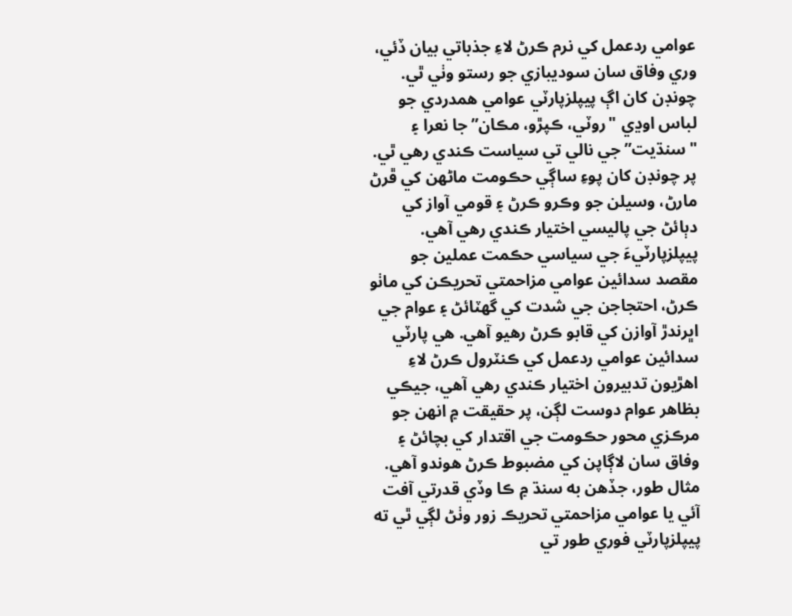عوامي ردعمل کي نرم ڪرڻ لاءِ جذباتي بيان ڏئي، وري وفاق سان سوديبازي جو رستو وٺي ٿي. چونڊن کان اڳ پيپلزپارٽي عوامي ھمدردي جو لباس اوڍي "روٽي، ڪپڙو، مڪان” جا نعرا ۽ "سنڌيت” جي نالي تي سياست ڪندي رهي ٿي. پر چونڊن کان پوءِ ساڳي حڪومت ماڻهن کي ڦرڻ مارڻ، وسيلن جو وڪرو ڪرڻ ۽ قومي آواز کي دٻائڻ جي پاليسي اختيار ڪندي رهي آهي. پيپلزپارٽيءَ جي سياسي حڪمت عملين جو مقصد سدائين عوامي مزاحمتي تحريڪن کي ماٺو ڪرڻ، احتجاجن جي شدت کي گهٽائڻ ۽ عوام جي اڀرندڙ آوازن کي قابو ڪرڻ رهيو آهي. هي پارٽي سدائين عوامي ردعمل کي ڪنٽرول ڪرڻ لاءِ اهڙيون تدبيرون اختيار ڪندي رهي آهي، جيڪي بظاهر عوام دوست لڳن، پر حقيقت ۾ انهن جو مرڪزي محور حڪومت جي اقتدار کي بچائڻ ۽ وفاق سان لاڳاپن کي مضبوط ڪرڻ هوندو آهي. مثال طور، جڏهن به سنڌ ۾ ڪا وڏي قدرتي آفت آئي يا عوامي مزاحمتي تحريڪ زور وٺڻ لڳي ٿي ته پيپلزپارٽي فوري طور تي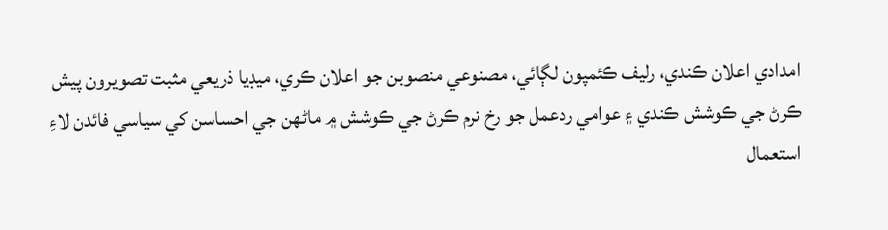امدادي اعلان ڪندي، رليف ڪئمپون لڳائي، مصنوعي منصوبن جو اعلان ڪري، ميڊيا ذريعي مثبت تصويرون پيش ڪرڻ جي ڪوشش ڪندي ۽ عوامي ردعمل جو رخ نرم ڪرڻ جي ڪوشش ۾ ماڻهن جي احساسن کي سياسي فائدن لاءِ استعمال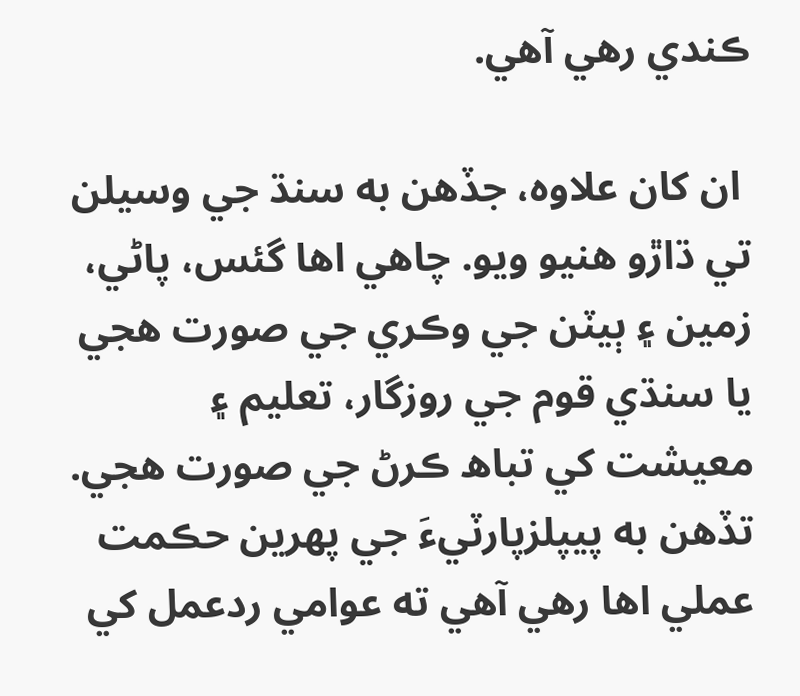ڪندي رهي آهي.

 ان کان علاوه، جڏهن به سنڌ جي وسيلن تي ڌاڙو ھنيو ويو. چاهي اها گئس، پاڻي، زمين ۽ ٻيٽن جي وڪري جي صورت هجي يا سنڌي قوم جي روزگار، تعليم ۽ معيشت کي تباھ ڪرڻ جي صورت ھجي. تڏهن به پيپلزپارٽيءَ جي پهرين حڪمت عملي اها رهي آھي ته عوامي ردعمل کي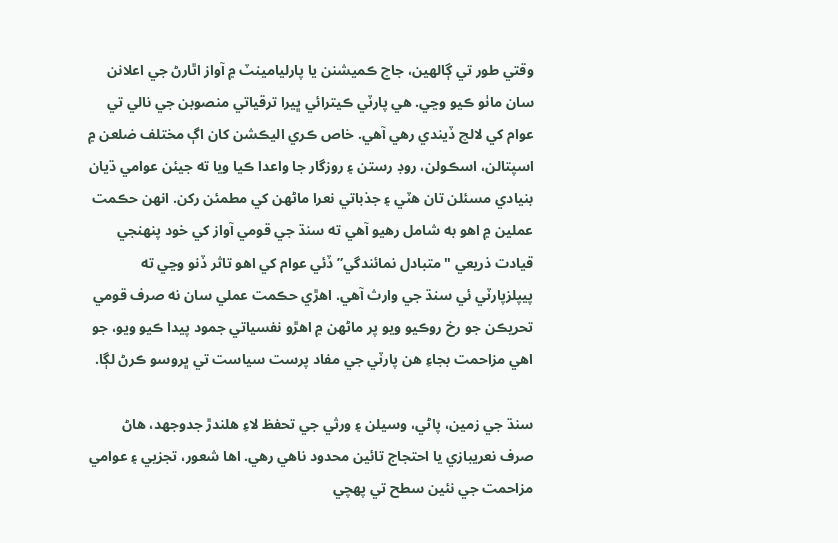وقتي طور تي ڳالهين، جاچ ڪميشنن يا پارليامينٽ ۾ آواز اٿارڻ جي اعلانن سان ماٺو ڪيو وڃي. ھي پارٽي ڪيترائي ڀيرا ترقياتي منصوبن جي نالي تي عوام کي لالچ ڏيندي رهي آهي. خاص ڪري اليڪشن کان اڳ مختلف ضلعن ۾ اسپتالن، اسڪولن، روڊ رستن ۽ روزگار جا واعدا ڪيا ويا ته جيئن عوامي ڌيان بنيادي مسئلن تان هٽي ۽ جذباتي نعرا ماڻهن کي مطمئن رکن. انهن حڪمت عملين ۾ اهو به شامل رهيو آهي ته سنڌ جي قومي آواز کي خود پنهنجي قيادت ذريعي "متبادل نمائندگي” ڏئي عوام کي اهو تاثر ڏنو وڃي ته پيپلزپارٽي ئي سنڌ جي وارث آهي. اهڙي حڪمت عملي سان نه صرف قومي تحريڪن جو رخ روڪيو ويو پر ماڻهن ۾ اهڙو نفسياتي جمود پيدا ڪيو ويو، جو اهي مزاحمت بجاءِ ھن پارٽي جي مفاد پرست سياست تي ڀروسو ڪرڻ لڳا.

سنڌ جي زمين، پاڻي، وسيلن ۽ ورثي جي تحفظ لاءِ هلندڙ جدوجهد، هاڻ صرف نعريبازي يا احتجاج تائين محدود ناهي رهي. اها شعور، تجزيي ۽ عوامي مزاحمت جي نئين سطح تي پهچي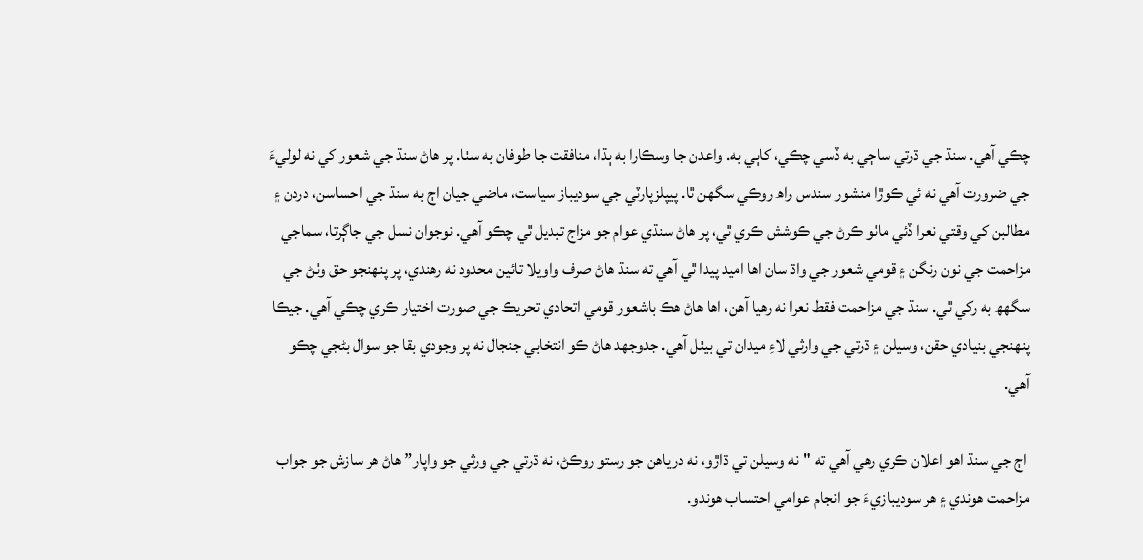چڪي آهي. سنڌ جي ڌرتي ساڄي به ڏسي چڪي، کاٻي به. واعدن جا وسڪارا به ٻڌا، منافقت جا طوفان به سٺا. پر هاڻ سنڌ جي شعور کي نه لوليءَ جي ضرورت آهي نه ئي ڪوڙا منشور سندس راھ روڪي سگهن ٿا. پيپلزپارٽي جي سوديباز سياست، ماضي جيان اڄ به سنڌ جي احساسن، دردن ۽ مطالبن کي وقتي نعرا ڏئي ماٺو ڪرڻ جي ڪوشش ڪري ٿي، پر هاڻ سنڌي عوام جو مزاج تبديل ٿي چڪو آهي. نوجوان نسل جي جاڳرتا، سماجي مزاحمت جي نون رنگن ۽ قومي شعور جي واڌ سان اها اميد پيدا ٿي آهي ته سنڌ هاڻ صرف واويلا تائين محدود نه رهندي، پر پنهنجو حق وٺڻ جي سگهھ به رکي ٿي. سنڌ جي مزاحمت فقط نعرا نه رهيا آهن، اها هاڻ هڪ باشعور قومي اتحادي تحريڪ جي صورت اختيار ڪري چڪي آهي. جيڪا پنھنجي بنيادي حقن، وسيلن ۽ ڌرتي جي وارثي لاءِ ميدان تي بيٺل آهي. جدوجهد هاڻ ڪو انتخابي جنجال نه پر وجودي بقا جو سوال بڻجي چڪو آهي.

 اڄ جي سنڌ اهو اعلان ڪري رهي آهي ته "نه وسيلن تي ڌاڙو، نه درياهن جو رستو روڪڻ، نه ڌرتي جي ورثي جو واپار” هاڻ هر سازش جو جواب مزاحمت هوندي ۽ هر سوديبازيءَ جو انجام عوامي احتساب هوندو.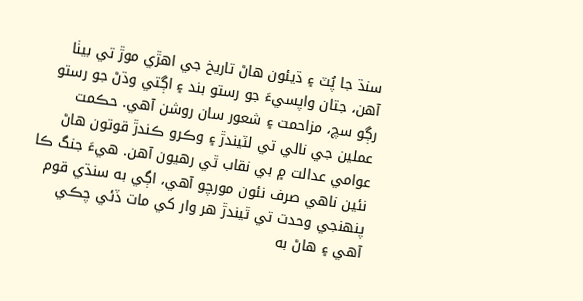سنڌ جا پُٽ ۽ ڌيئون هاڻ تاريخ جي اهڙي موڙ تي بيٺا آهن، جتان واپسيءَ جو رستو بند ۽ اڳتي وڌڻ جو رستو رڳو سچ، مزاحمت ۽ شعور سان روشن آهي. حڪمت عملين جي نالي تي لٽيندڙ ۽ وڪرو ڪندڙ قوتون هاڻ عوامي عدالت ۾ بي نقاب ٿي رهيون آهن. هيءَ جنگ ڪا نئين ناهي صرف نئون مورچو آهي، اڳي به سنڌي قوم پنھنجي وحدت تي ٿيندڙ ھر وار کي مات ڏئي چڪي آھي ۽ ھاڻ به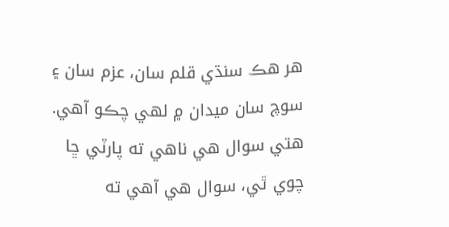ھر ھڪ سنڌي قلم سان، عزم سان ۽ سوچ سان ميدان ۾ لھي چڪو آهي. ھتي سوال هي ناهي ته پارٽي ڇا چوي ٿي، سوال هي آهي ته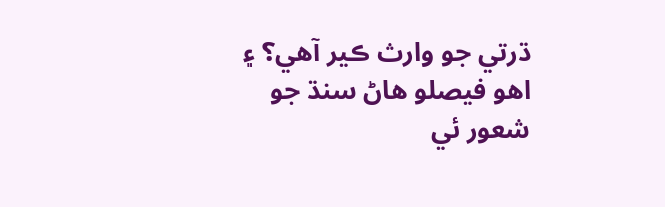ڌرتي جو وارث ڪير آهي؟ ۽ اهو فيصلو هاڻ سنڌ جو شعور ئي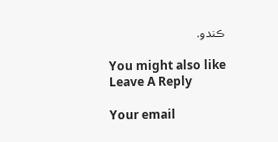ڪندو.

You might also like
Leave A Reply

Your email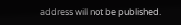address will not be published.